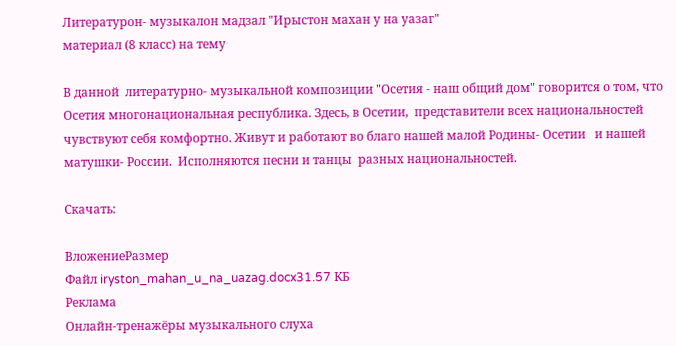Литературон- музыкалон мадзал "Ирыстон махан у на уазаг"
материал (8 класс) на тему

В данной  литературно- музыкальной композиции "Осетия - наш общий дом" говорится о том, что Осетия многонациональная республика. Здесь, в Осетии,  представители всех национальностей чувствуют себя комфортно. Живут и работают во благо нашей малой Родины- Осетии   и нашей матушки- России.  Исполняются песни и танцы  разных национальностей.

Скачать:

ВложениеРазмер
Файл iryston_mahan_u_na_uazag.docx31.57 КБ
Реклама
Онлайн-тренажёры музыкального слуха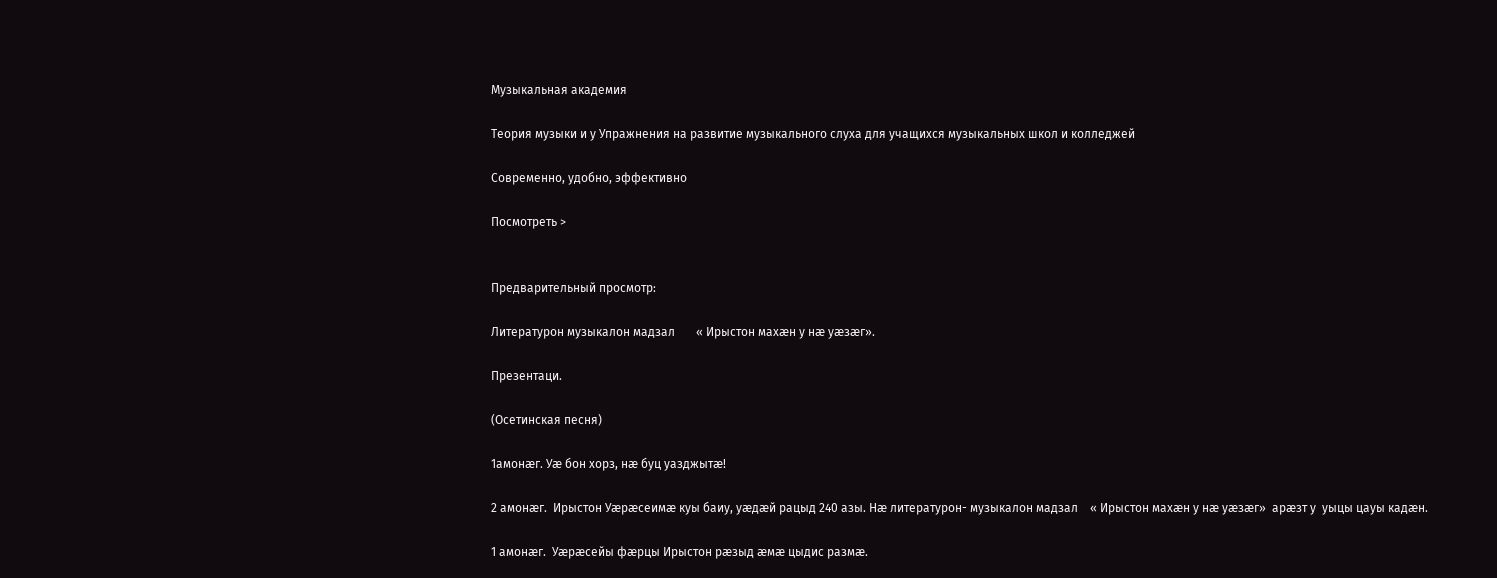Музыкальная академия

Теория музыки и у Упражнения на развитие музыкального слуха для учащихся музыкальных школ и колледжей

Современно, удобно, эффективно

Посмотреть >


Предварительный просмотр:

Литературон музыкалон мадзал       « Ирыстон махæн у нæ уæзæг».

Презентаци.

(Осетинская песня)

1амонæг. Уæ бон хорз, нæ буц уазджытæ!

2 амонæг.  Ирыстон Уæрæсеимæ куы баиу, уæдæй рацыд 240 азы. Нæ литературон- музыкалон мадзал    « Ирыстон махæн у нæ уæзæг»  арæзт у  уыцы цауы кадæн.

1 амонæг.  Уæрæсейы фæрцы Ирыстон рæзыд æмæ цыдис размæ.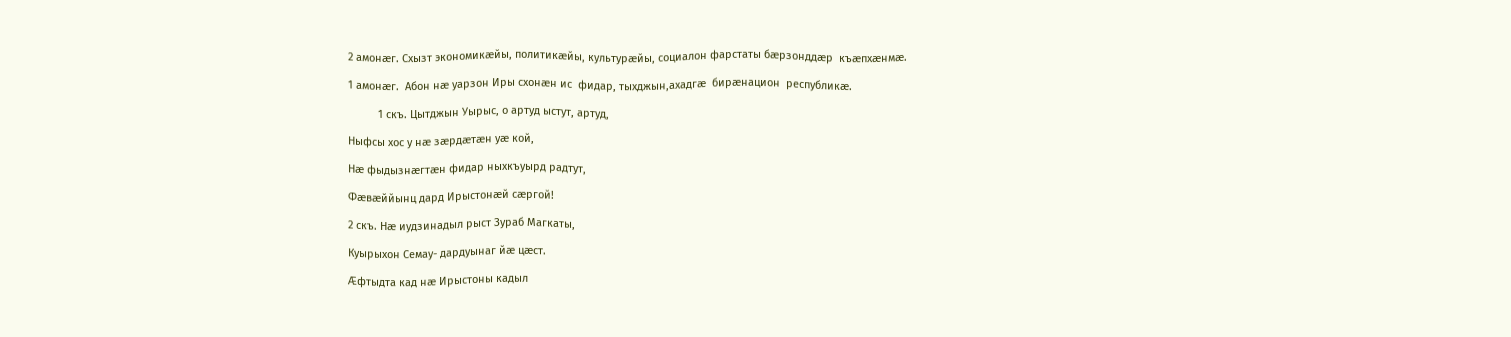2 амонæг. Схызт экономикæйы, политикæйы, культурæйы, социалон фарстаты бæрзонддæр  къæпхæнмæ.

1 амонæг.  Абон нæ уарзон Иры схонæн ис  фидар, тыхджын,ахадгæ  бирæнацион  республикæ.

          1 скъ. Цытджын Уырыс, о артуд ыстут, артуд,

Ныфсы хос у нæ зæрдæтæн уæ кой,

Нæ фыдызнæгтæн фидар ныхкъуырд радтут,

Фæвæййынц дард Ирыстонæй сæргой!

2 скъ. Нæ иудзинадыл рыст Зураб Магкаты,

Куырыхон Семау- дардуынаг йæ цæст.

Æфтыдта кад нæ Ирыстоны кадыл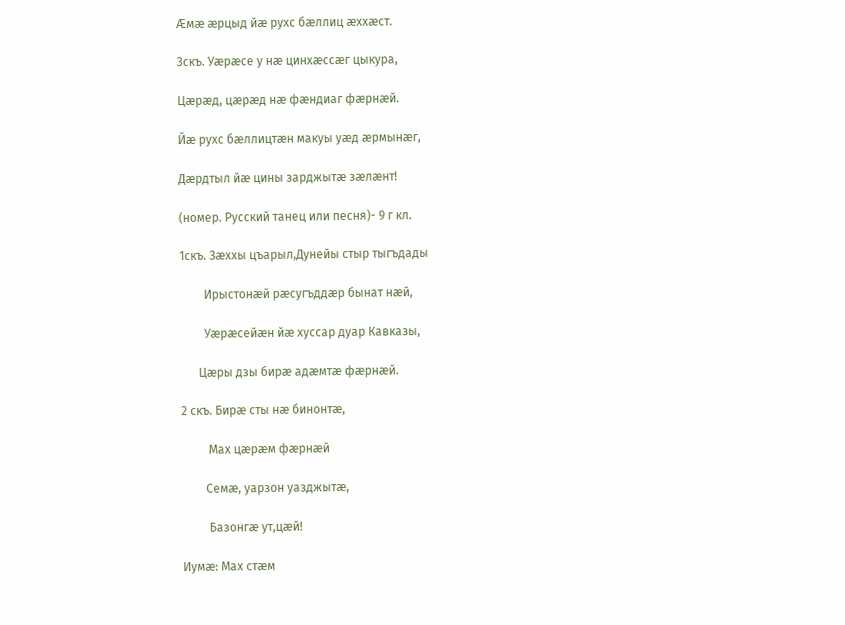Æмæ æрцыд йæ рухс бæллиц æххæст.

3скъ. Уæрæсе у нæ цинхæссæг цыкура,

Цæрæд, цæрæд нæ фæндиаг фæрнæй.

Йæ рухс бæллицтæн макуы уæд æрмынæг,

Дæрдтыл йæ цины зарджытæ зæлæнт!

(номер. Русский танец или песня)- 9 г кл.

1скъ. Зæххы цъарыл,Дунейы стыр тыгъдады

        Ирыстонæй рæсугъддæр бынат нæй,

        Уæрæсейæн йæ хуссар дуар Кавказы,

      Цæры дзы бирæ адæмтæ фæрнæй.

2 скъ. Бирæ сты нæ бинонтæ,

         Мах цæрæм фæрнæй

        Семæ, уарзон уазджытæ,

         Базонгæ ут,цæй!

Иумæ: Мах стæм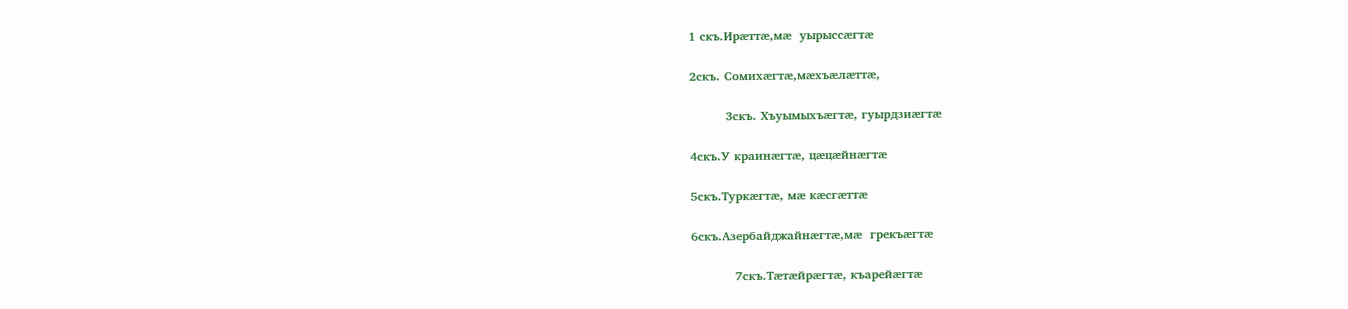1 скъ.Ирæттæ,мæ  уырыссæгтæ

2скъ. Сомихæгтæ,мæхъæлæттæ,

         3скъ. Хъуымыхъæгтæ, гуырдзиæгтæ

4скъ.У краинæгтæ, цæцæйнæгтæ

5скъ.Туркæгтæ, мæ кæсгæттæ

6скъ.Азербайджайнæгтæ,мæ  грекъæгтæ

           7скъ.Тæтæйрæгтæ, къарейæгтæ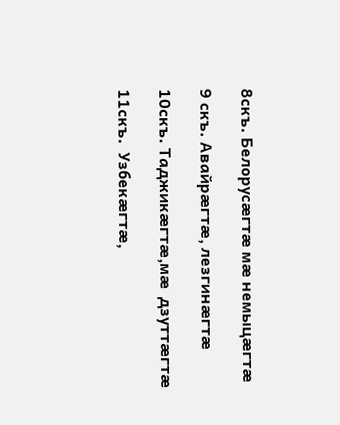8скъ. Белорусæгтæ мæ немыцæгтæ

9 скъ. Авайрæгтæ, лезгинæгтæ

10скъ. Таджикæгтæ,мæ  дзуттæгтæ

11скъ.  Узбекæгтæ,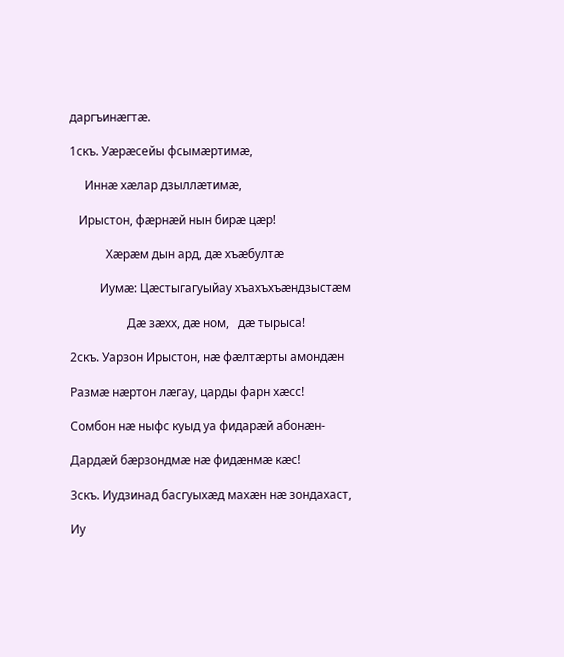даргъинæгтæ.

1скъ. Уæрæсейы фсымæртимæ,

     Иннæ хæлар дзыллæтимæ,

   Ирыстон, фæрнæй нын бирæ цæр!

            Хæрæм дын ард, дæ хъæбултæ

          Иумæ: Цæстыгагуыйау хъахъхъæндзыстæм

                   Дæ зæхх, дæ ном,   дæ тырыса!

2скъ. Уарзон Ирыстон, нæ фæлтæрты амондæн

Размæ нæртон лæгау, царды фарн хæсс!

Сомбон нæ ныфс куыд уа фидарæй абонæн-

Дардæй бæрзондмæ нæ фидæнмæ кæс!

3скъ. Иудзинад басгуыхæд махæн нæ зондахаст,

Иу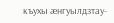къухы æнгуылдзтау-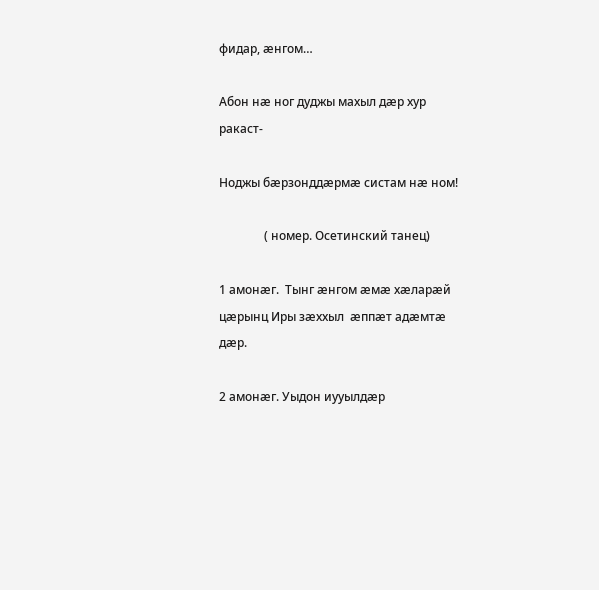фидар, æнгом…

Абон нæ ног дуджы махыл дæр хур ракаст-

Ноджы бæрзонддæрмæ систам нæ ном!

               ( номер. Осетинский танец)

1 амонæг.  Тынг æнгом æмæ хæларæй цæрынц Иры зæххыл  æппæт адæмтæ дæр.

2 амонæг. Уыдон иууылдæр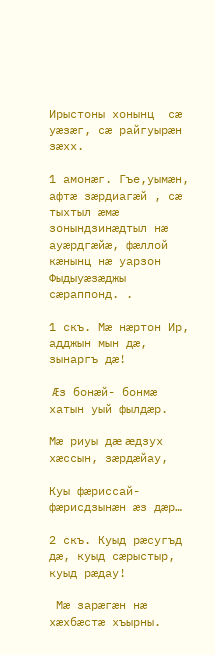Ирыстоны хонынц  сæ уæзæг, сæ райгуырæн зæхх.

1 амонæг. Гъе,уымæн, афтæ зæрдиагæй , сæ тыхтыл æмæ зонындзинæдтыл нæ ауæрдгæйæ, фæллой кæнынц нæ уарзон Фыдыуæзæджы   сæраппонд. .

1 скъ. Мæ нæртон Ир, адджын мын дæ, зынаргъ дæ!

 Æз бонæй- бонмæ  хатын уый фылдæр.

Мæ риуы дæ æдзух хæссын, зæрдæйау,

Куы фæриссай- фæрисдзынæн æз дæр…

2 скъ. Куыд рæсугъд дæ, куыд сæрыстыр, куыд рæдау!

 Мæ зарæгæн нæ хæхбæстæ хъырны.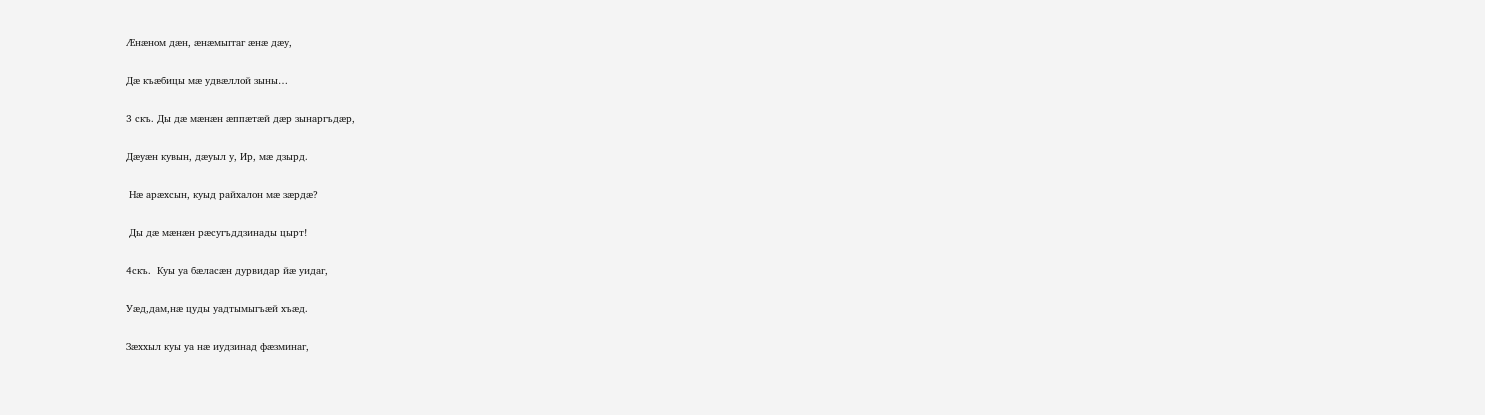Æнæном дæн, æнæмыггаг æнæ дæу,

Дæ къæбицы мæ удвæллой зыны…

3 скъ. Ды дæ мæнæн æппæтæй дæр зынаргъдæр,

Дæуæн кувын, дæуыл у, Ир, мæ дзырд.

 Нæ арæхсын, куыд райхалон мæ зæрдæ?

 Ды дæ мæнæн рæсугъддзинады цырт!

4скъ.  Куы уа бæласæн дурвидар йæ уидаг,

Уæд,дам,нæ цуды уадтымыгъæй хъæд.

Зæххыл куы уа нæ иудзинад фæзминаг,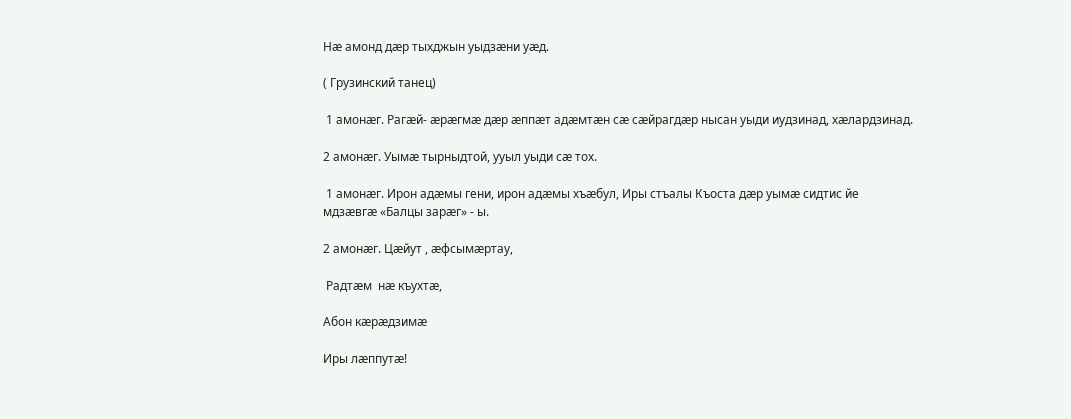Нæ амонд дæр тыхджын уыдзæни уæд.

( Грузинский танец)

 1 амонæг. Рагæй- æрæгмæ дæр æппæт адæмтæн сæ сæйрагдæр нысан уыди иудзинад, хæлардзинад.

2 амонæг. Уымæ тырныдтой, ууыл уыди сæ тох.

 1 амонæг. Ирон адæмы гени, ирон адæмы хъæбул, Иры стъалы Къоста дæр уымæ сидтис йе мдзæвгæ «Балцы зарæг» - ы.

2 амонæг. Цæйут , æфсымæртау,

 Радтæм  нæ къухтæ,

Абон кæрæдзимæ

Иры лæппутæ!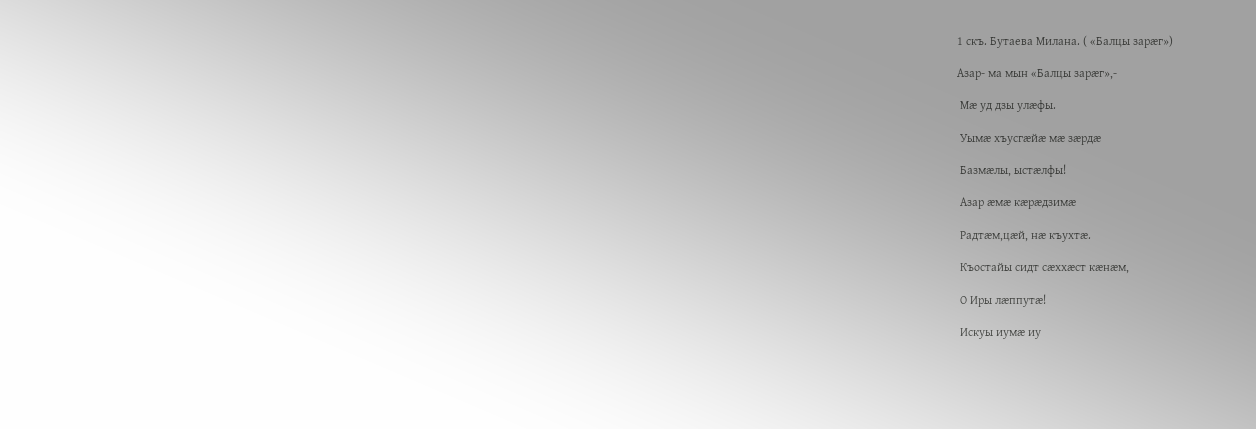1 скъ. Бутаева Милана. ( «Балцы зарæг»)

Азар- ма мын «Балцы зарæг»,-

 Мæ уд дзы улæфы.

 Уымæ хъусгæйæ мæ зæрдæ

 Базмæлы, ыстæлфы!

 Азар æмæ кæрæдзимæ

 Радтæм,цæй, нæ къухтæ.

 Къостайы сидт сæххæст кæнæм,

 О Иры лæппутæ!

 Искуы иумæ иу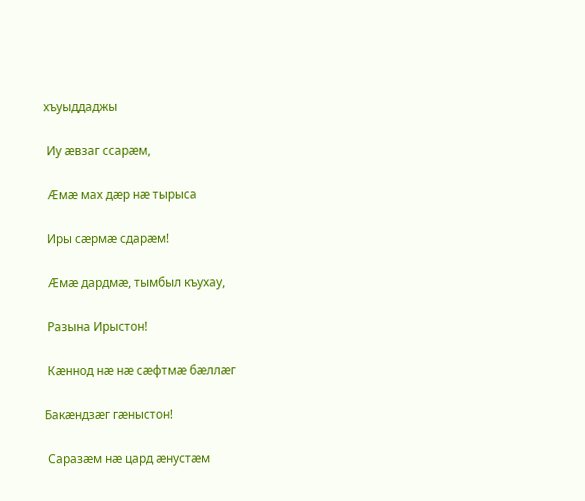хъуыддаджы

 Иу æвзаг ссарæм,

 Æмæ мах дæр нæ тырыса

 Иры сæрмæ сдарæм!

 Æмæ дардмæ, тымбыл къухау,

 Разына Ирыстон!

 Кæннод нæ нæ сæфтмæ бæллæг

Бакæндзæг гæныстон!

 Саразæм нæ цард æнустæм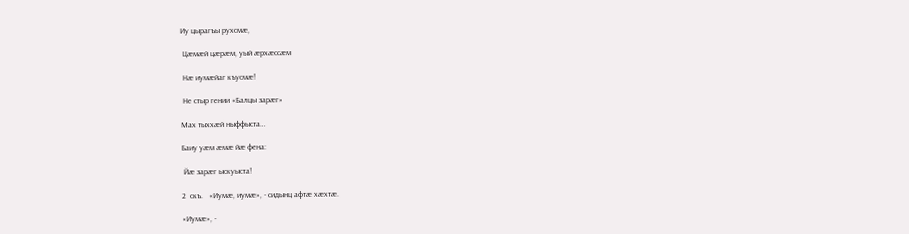Иу цырагъы рухсмæ,

 Цæмæй цæрæм, уый æрхæссæм

 Нæ иумæйаг къусмæ!

 Не стыр гении «Балцы зарæг»

Мах тыххæй ныффыста…

Баиу уæм æмæ йæ фена:

 Йæ зарæг ыскуыста!

2  скъ.   «Иумæ, иумæ», - сидынц афтæ хæхтæ.

«Иумæ», -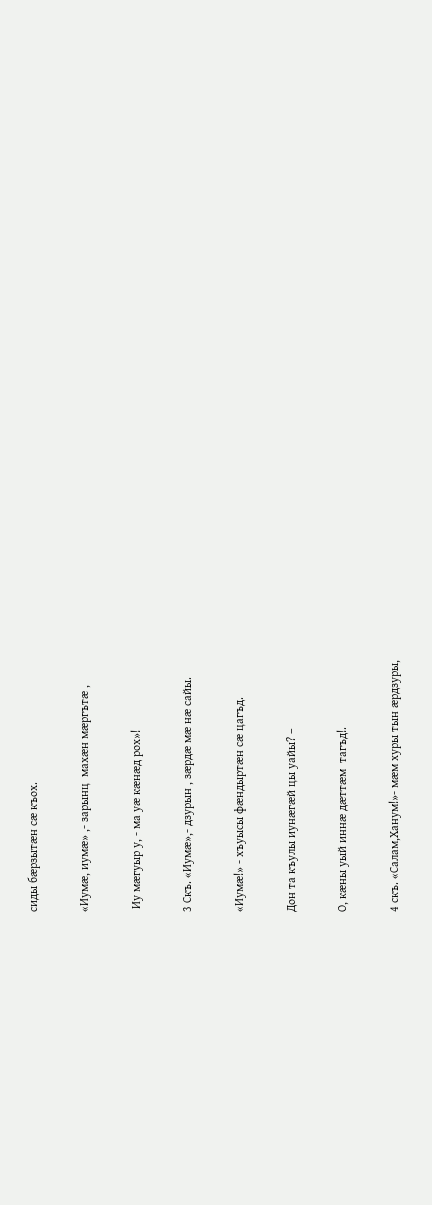сиды бæрзытæн сæ къох.

«Иумæ, иумæ» ,- зарынц  махæн мæргътæ ,

 Иу мæгуыр у, - ма уæ кæнæд рох»!

3 Скъ. «Иумæ»,- дзурын , зæрдæ мæ нæ сайы.

«Иумæ!» - хъуысы фæндыртæн сæ цагъд.

Дон та къулы иунæгæй цы уайы? –

О, кæны уый иннæ дæттæм  тагъд!.

4 скъ. «Салам,Ханум!»- мæм хуры тын æрдзуры,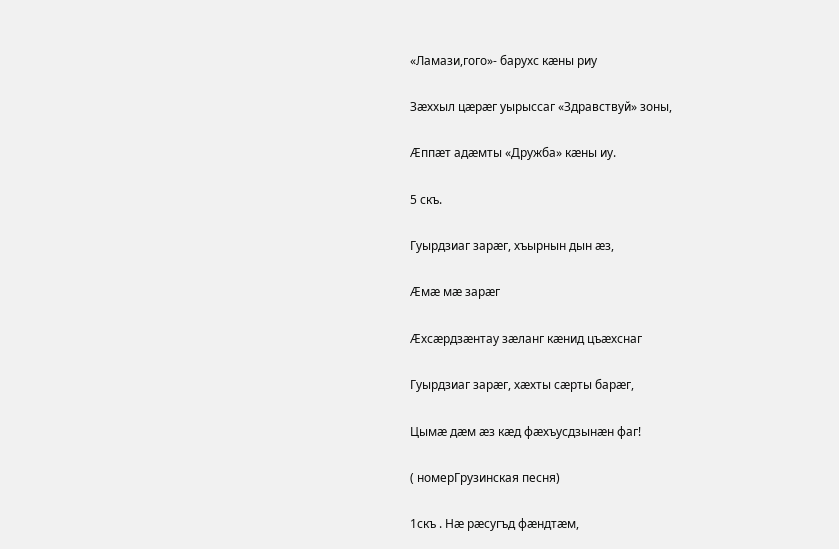«Ламази,гого»- барухс кæны риу

Зæххыл цæрæг уырыссаг «Здравствуй» зоны,

Æппæт адæмты «Дружба» кæны иу.

5 скъ.

Гуырдзиаг зарæг, хъырнын дын æз,

Æмæ мæ зарæг

Æхсæрдзæнтау зæланг кæнид цъæхснаг

Гуырдзиаг зарæг, хæхты сæрты барæг,

Цымæ дæм æз кæд фæхъусдзынæн фаг!

( номерГрузинская песня)

1скъ . Нæ рæсугъд фæндтæм,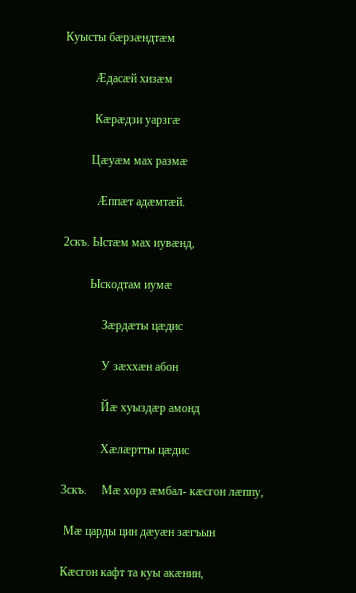Куысты бæрзæндтæм

          Æдасæй хизæм

          Кæрæдзи уарзгæ

         Цæуæм мах размæ

           Æппæт адæмтæй.

2скъ. Ыстæм мах иувæнд,

         Ыскодтам иумæ

             Зæрдæты цæдис

             У зæххæн абон

             Йæ хуыздæр амонд

             Хæлæртты цæдис

3скъ.     Мæ хорз æмбал- кæсгон лæппу,

 Мæ царды цин дæуæн зæгъын

Кæсгон кафт та куы акæнин,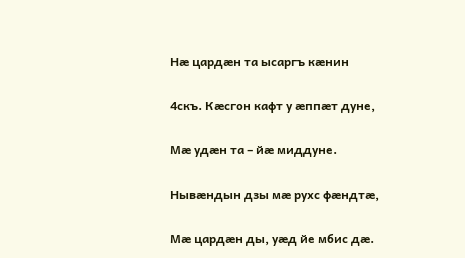Нæ цардæн та ысаргъ кæнин

4скъ. Кæсгон кафт у æппæт дуне,

Мæ удæн та – йæ миддуне.

Нывæндын дзы мæ рухс фæндтæ,

Мæ цардæн ды, уæд йе мбис дæ.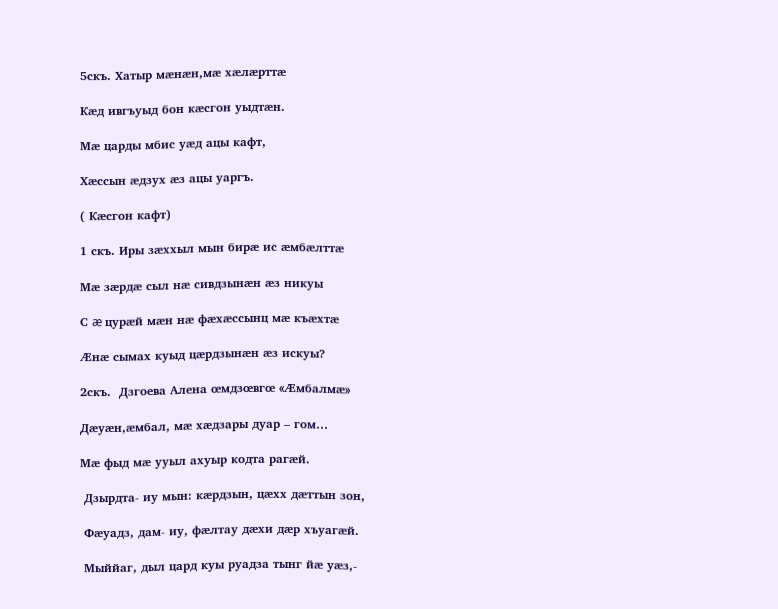5скъ. Хатыр мæнæн,мæ хæлæрттæ

Кæд ивгъуыд бон кæсгон уыдтæн.

Мæ царды мбис уæд ацы кафт,

Хæссын æдзух æз ацы уаргъ.

( Кæсгон кафт)

1 скъ. Иры зæххыл мын бирæ ис æмбæлттæ

Мæ зæрдæ сыл нæ сивдзынæн æз никуы

С æ цурæй мæн нæ фæхæссынц мæ къæхтæ

Æнæ сымах куыд цæрдзынæн æз искуы?

2скъ.  Дзгоева Алена œмдзœвгœ «Æмбалмæ»

Дæуæн,æмбал, мæ хæдзары дуар – гом…

Мæ фыд мæ ууыл ахуыр кодта рагæй.

 Дзырдта- иу мын: кæрдзын, цæхх дæттын зон,

 Фæуадз, дам- иу, фæлтау дæхи дæр хъуагæй.

 Мыййаг, дыл цард куы руадза тынг йæ уæз,-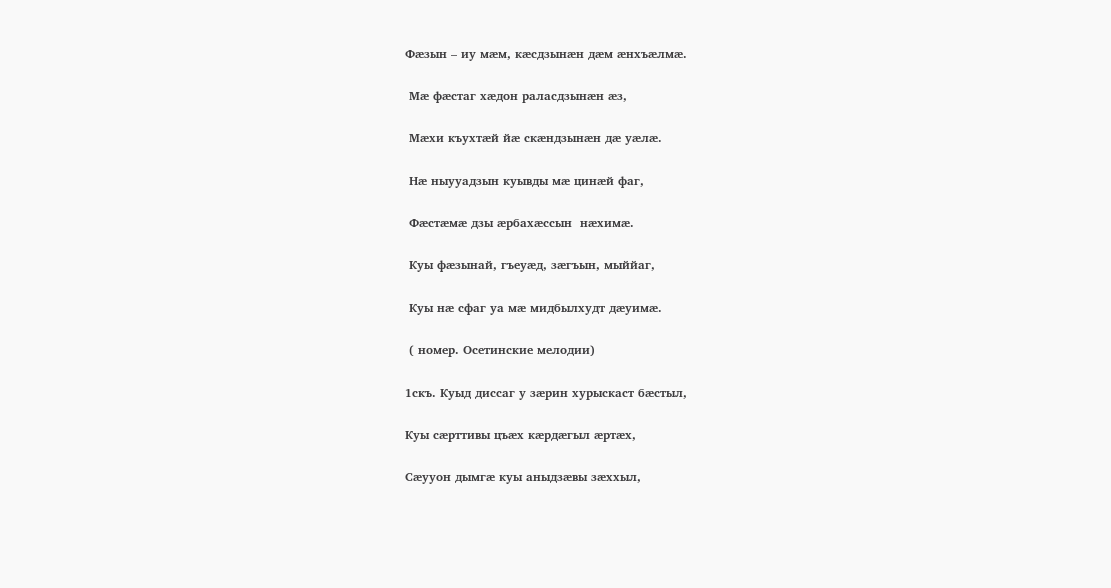Фæзын – иу мæм, кæсдзынæн дæм æнхъæлмæ.

 Мæ фæстаг хæдон раласдзынæн æз,

 Мæхи къухтæй йæ скæндзынæн дæ уæлæ.

 Нæ ныууадзын куывды мæ цинæй фаг,

 Фæстæмæ дзы æрбахæссын  нæхимæ.

 Куы фæзынай, гъеуæд, зæгъын, мыййаг,

 Куы нæ сфаг уа мæ мидбылхудт дæуимæ.

 ( номер. Осетинские мелодии)

1скъ. Куыд диссаг у зæрин хурыскаст бæстыл,

Куы сæрттивы цъæх кæрдæгыл æртæх,

Сæууон дымгæ куы аныдзæвы зæххыл,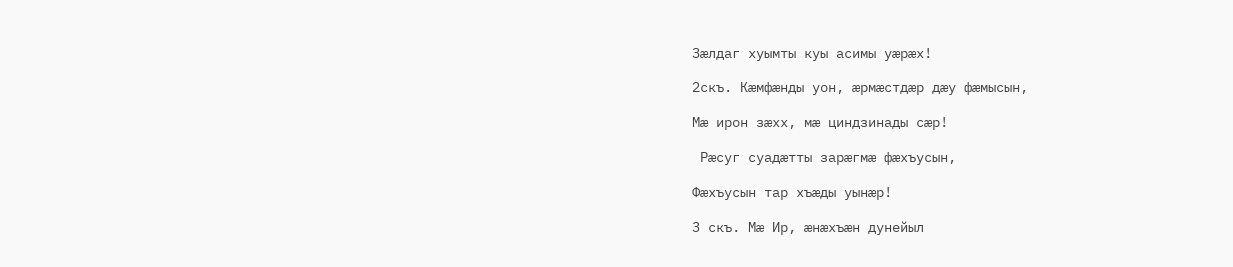Зæлдаг хуымты куы асимы уæрæх!

2скъ. Кæмфæнды уон, æрмæстдæр дæу фæмысын,

Мæ ирон зæхх, мæ циндзинады сæр!

 Рæсуг суадæтты зарæгмæ фæхъусын,

Фæхъусын тар хъæды уынæр!

3 скъ. Мæ Ир, æнæхъæн дунейыл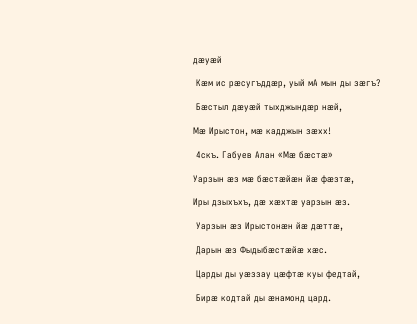дæуæй

 Кæм ис рæсугъддæр, уый мА мын ды зæгъ?

 Бæстыл дæуæй тыхджындæр нæй,

Мæ Ирыстон, мæ кадджын зæхх!

 4скъ. Габуев Алан «Мæ бæстæ»

Уарзын æз мæ бæстæйæн йæ фæзтæ,

Иры дзыхъхъ, дæ хæхтæ уарзын æз.

 Уарзын æз Ирыстонæн йæ дæттæ,

 Дарын æз Фыдыбæстæйæ хæс.

 Царды ды уæззау цæфтæ куы федтай,

 Бирæ кодтай ды æнамонд цард.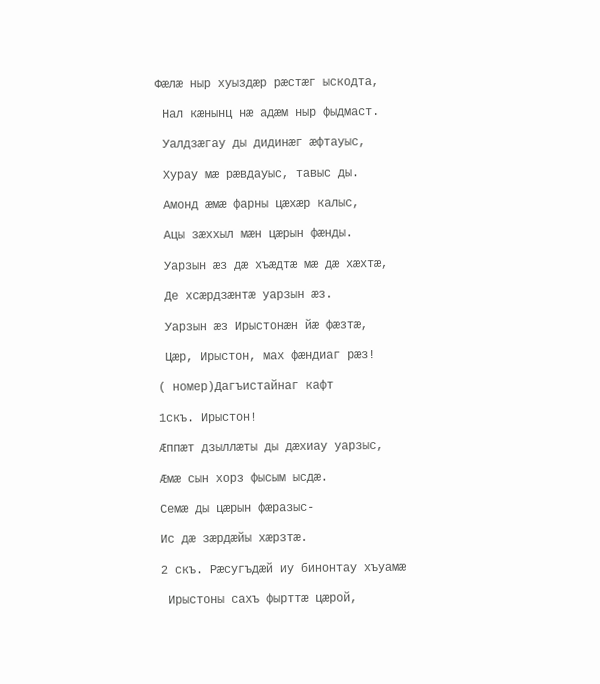Фæлæ ныр хуыздæр рæстæг ыскодта,

 Нал кæнынц нæ адæм ныр фыдмаст.

 Уалдзæгау ды дидинæг æфтауыс,

 Хурау мæ рæвдауыс, тавыс ды.

 Амонд æмæ фарны цæхæр калыс,

 Ацы зæххыл мæн цæрын фæнды.

 Уарзын æз дæ хъæдтæ мæ дæ хæхтæ,

 Де хсæрдзæнтæ уарзын æз.

 Уарзын æз Ирыстонæн йæ фæзтæ,

 Цæр, Ирыстон, мах фæндиаг рæз!

( номер)Дагъистайнаг кафт

1скъ. Ирыстон!

Æппæт дзыллæты ды дæхиау уарзыс,

Æмæ сын хорз фысым ысдæ.

Семæ ды цæрын фæразыс-

Ис дæ зæрдæйы хæрзтæ.

2 скъ. Рæсугъдæй иу бинонтау хъуамæ

 Ирыстоны сахъ фырттæ цæрой,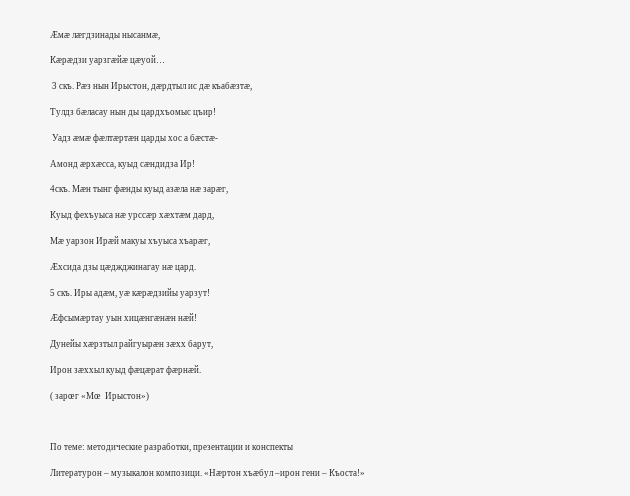Æмæ лæгдзинады нысанмæ,

Кæрæдзи уарзгæйæ цæуой…

 3 скъ. Рæз нын Ирыстон, дæрдтыл ис дæ къабæзтæ,

Тулдз бæласау нын ды цардхъомыс цъир!

 Уадз æмæ фæлтæртæн царды хос а бæстæ-

Амонд æрхæсса, куыд сæндидза Ир!

4скъ. Мæн тынг фæнды куыд азæла нæ зарæг,

Куыд фехъуыса нæ урссæр хæхтæм дард,

Мæ уарзон Ирæй макуы хъуыса хъарæг,

Æхсида дзы цæджджинагау нæ цард.

5 скъ. Иры адæм, уæ кæрæдзийы уарзут!

Æфсымæртау уын хицæнгæнæн нæй!

Дунейы хæрзтыл райгуырæн зæхх барут,

Ирон зæххыл куыд фæцæрат фæрнæй.

( зарœг «Мœ  Ирыстон»)



По теме: методические разработки, презентации и конспекты

Литературон – музыкалон композици. «Нæртон хъæбул –ирон гени – Къоста!»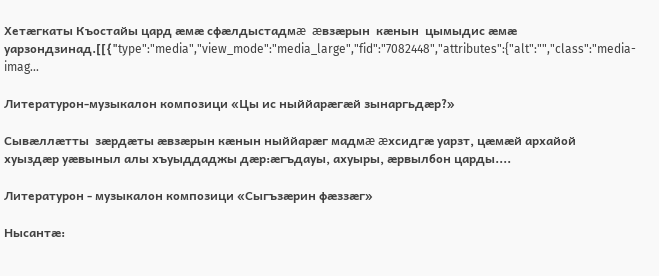Хетæгкаты Къостайы цард æмæ сфæлдыстадмæ  æвзæрын  кæнын  цымыдис æмæ уарзондзинад.[[{"type":"media","view_mode":"media_large","fid":"7082448","attributes":{"alt":"","class":"media-imag...

Литературон-музыкалон композици «Цы ис ныййарæгæй зынаргьдæр?»

Сывæллæтты  зæрдæты æвзæрын кæнын ныййарæг мадмæ æхсидгæ уарзт, цæмæй архайой  хуыздæр уæвыныл алы хъуыддаджы дæр:æгъдауы, ахуыры, æрвылбон царды....

Литературон - музыкалон композици «Сыгъзæрин фæззæг»

Нысантæ: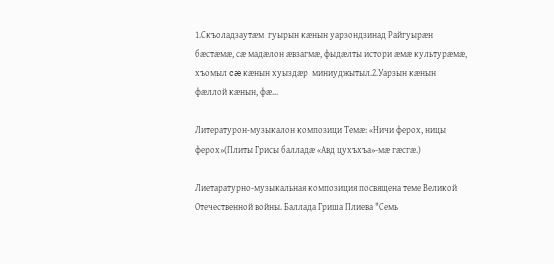1.Скъоладзаутæм  гуырын кæнын уарзондзинад Райгуырæн бæстæмæ, сæ мадæлон æвзагмæ, фыдæлты истори æмæ культурæмæ, хъомыл cæ кæнын хуыздæр  миниуджытыл.2.Уарзын кæнын фæллой кæнын, фæ...

Литературон-музыкалон композици Темæ: «Ничи ферох, ницы ферох»(Плиты Грисы балладæ «Авд цухъхъа»-мæ гæсгæ.)

Лиетаратурно-музыкальная композиция посвящена теме Великой Отечественной войны. Баллада Гриша Плиева "Семь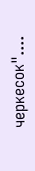черкесок"....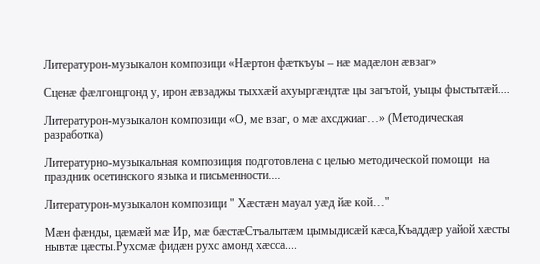Литературон-музыкалон композици «Нæртон фæткъуы – нæ мадæлон æвзаг»

Сценæ фæлгонцгонд у, ирон æвзаджы тыххæй ахуыргæндтæ цы загътой, уыцы фыстытæй....

Литературон-музыкалон композици «О, ме взаг, о мӕ ахсджиаг…» (Методическая разработка)

Литературно-музыкальная композиция подготовлена с целью методической помощи  на праздник осетинского языка и письменности....

Литературон-музыкалон композици " Хæстæн мауал уæд йæ кой…"

Мæн фæнды, цæмæй мæ Ир, мæ бæстæСтъалытæм цымыдисæй кæса,Къаддæр уайой хæсты нывтæ цæсты.Рухсмæ фидæн рухс амонд хæсса....